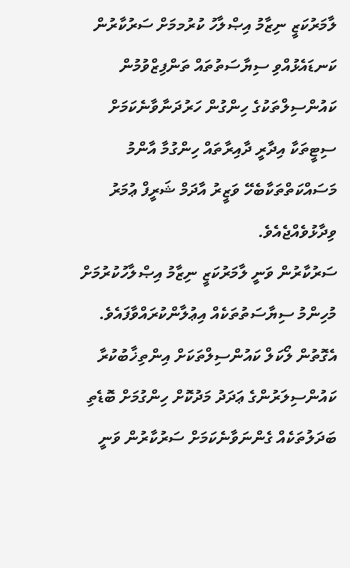ލާމަރުކަޒީ ނިޒާމު އިޞްލާހު ކުރުމމަށް ސަރުކާރުން ކަނޑައެޅުއްވި ސިޔާސަތުތައް ތަންފިޒްވުމުން ކައުންސިލްތަކުގެ ހިންގުން ހަރުދަނާވާނެކަމަށް ސިޓީތަކާ އިދާރީ ދާއިރާތައް ހިންގުމާ އާންމު މަސައްކަތްތަކާބެހޭ ވަޒީރު އާދަމް ޝަރީފް ޢުމަރު ވިދާޅުވެއްޖެއެވެ.
ސަރުކާރުން ވަނީ ލާމަރުކަޒީ ނިޒާމު އިޞްލާހުކުރުމަށް މުހިންމު ސިޔާސަތުތަކެއް އިޢުލާންކުރައްވާފައެވެ. އެގޮތުން ލޯކަލް ކައުންސިލްތަކަށް އިންތިޚާބުކުރާ ކައުންސިލަރުންގެ ޢަދަދު މަދުކޮށް ހިންގުމަށް ބޮޑެތި ބަދަލުތަކެއް ގެންނަވާނެކަމަށް ސަރުކާރުން ވަނީ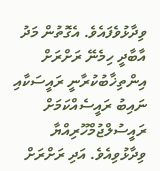ވިދާޅުވެފައެވެ. އެގޮތުން މަދު އާބާދީ ހިމެނޭ ރަށްރަށް އިންތިޚާބުކުރާނީ ރައީސަކާއި ނައިބު ރައީސެއްކަމަށް ރައީސުލްޖުމްހޫރިއްޔާ ވިދާޅުވިއެވެ. އަދި ރަށްރަށް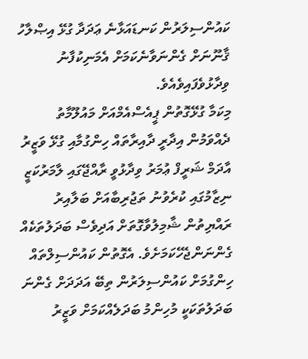ކައުންސިލަރުން ކަނޑައަޅާނެ ޢަދަދާ ގުޅޭ އިޞްލާހު ޤާނޫނަށް ގެންނަވާނެކަމަށް އެމަނިކުފާނު ވިދާޅުވެފައިވެއެވެ.
މިކަމާ ގުޅޭގޮތުން ޕީއެސްއެމްއަށް މައުލޫމާތު ދެއްވަމުން އިދާރީ ދާއިރާތައް ހިންގުމާއި ގުޅޭ ވަޒީރު އާދަމް ޝަރީފް ޢުމަރު ވިދާޅުވީ ރާއްޖޭގައި ލާމަރުކަޒީ ނިޒާމުގައި ކުރެވުނު ތަޖުރިބާއަށް ބަލާއިރު ރައްޔިތުން ޝާމިލުވާގޮތަށް އަދިވެސް ބަދަލުތަކެއް ގެންނަންޖެހޭކަމަށެވެ. އެގޮތުން ކައުންސިލްތައް ހިންގުމަށް ކައުންސިލަރުން ތިބޭ އަދަދަށް ގެންނަ ބަދަލުތަކަކީ މުހިންމު ބަދަލެއްކަމަށް ވަޒީރު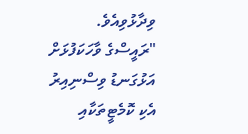ވިދާޅުވިއެވެ.
"ރައީސްގެ ވާހަކަފުޅަށް އަޅުގަނޑު ވިސްނިއިރު އެކި ކޮމެޓީތަކާއި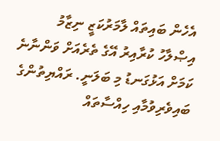އެހެން ބައިތައް ލާމަރުކަޒީ ނިޒާމު އިޞްލާހު ކުރާއިރު އޭގެ ތެރެއަށް ވަންނާނެ ކަމަށް އަޅުގަނޑު މި ބަލަނީ. ރައްޔިތުންގެ ބައިވެރިވުމާއި ހިއްސާތައް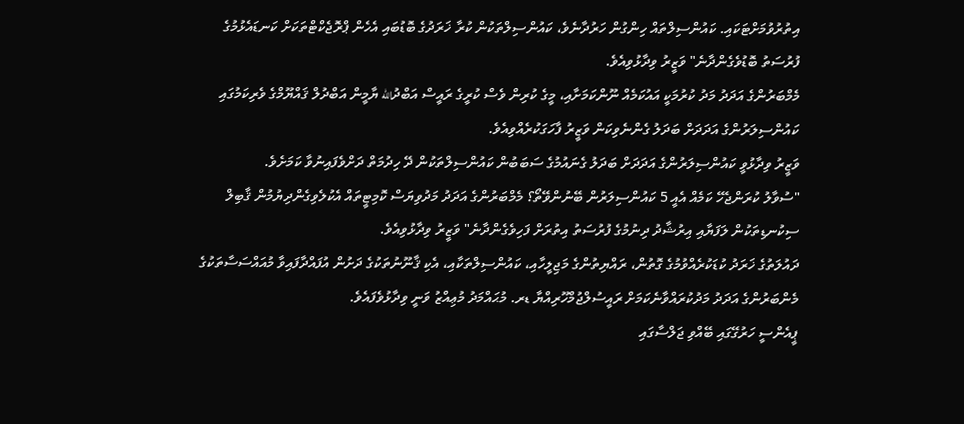އިތުރުވުމަށްޓަކައި. ކައުންސިލްތައް ހިންގުން ހަރުދާނެވެ، ކައުންސިލްތަކުން ކުރާ ޚަރަދުގެ ބޮޑުބައި އެހެން ޕްރޮޖެކްޓްތަކަށް ކަނޑައެޅުމުގެ ފުރުސަތު ބޮޑުވެގެންދާނެ" ވަޒީރު ވިދާޅުވިއެވެ.
މެމްބަރުންގެ އަދަދު މަދު ކުރުމަކީ އައުކަމެއް ނޫންކަމަށާއި، މީގެ ކުރިން ވެސް ކުރީގެ ރައީސް އަބްދުالله ޔާމީން އަބްދުލް ޤައްޔޫމްގެ ވެރިކަމުގައި ކައުންސިލަރުންގެ އަދަދަށް ބަދަލު ގެންނެވިކަން ވަޒީރު ފާހަގަކުރެއްވިއެވެ.
ވަޒީރު ވިދާޅުވީ ކައުންސިލަރުންގެ އަދަދަށް ބަދަލު ގެނައުމުގެ ސަބަބުން ކައުންސިލްތަކުން ދޭ ހިދުމަތް ދަށްވެފައިނުވާ ކަމަށެވެ.
"ސުވާލު ކުރަންޖެހޭ ކަމެއް އެއީ 5 ކައުންސިލަރުން ބޭނުންވޭތޯ؟ މެމްބަރުންގެ އަދަދު މަދުވިޔަސް ކޮމިޓީތައް އެކުލެވިގެންދިޔުމުން ޤާބިލް ސިކުނޑިތަކުން ލަފަޔާއި އިރުޝާދު ދިނުމުގެ ފުރުސަތު އިތުރަށް ފަހިވެގެންދާނެ" ވަޒީރު ވިދާޅުވިއެވެ.
ދައުލަތުގެ ޚަރަދު ކުޑަކުރެއްވުމުގެ ގޮތުން، ރައްޔިތުންގެ މަޖިލީހާއި، ކައުންސިލްތަކާއި، އެކި ޤާނޫނުތަކުގެ ދަށުން އުފައްދާފައިވާ މުއައްސަސާތަކުގެ މެންބަރުންގެ އަދަދު މަދުކުރައްވާނެކަމަށް ރައީސުލްޖުމްހޫރިއްޔާ ޑރ. މުޙައްމަދު މުޢިއްޒު ވަނީ ވިދާޅުވެފައެވެ.
ޕީއެންސީ ހަރުގޭގައި ބޭއްވި ޖަލްސާގައި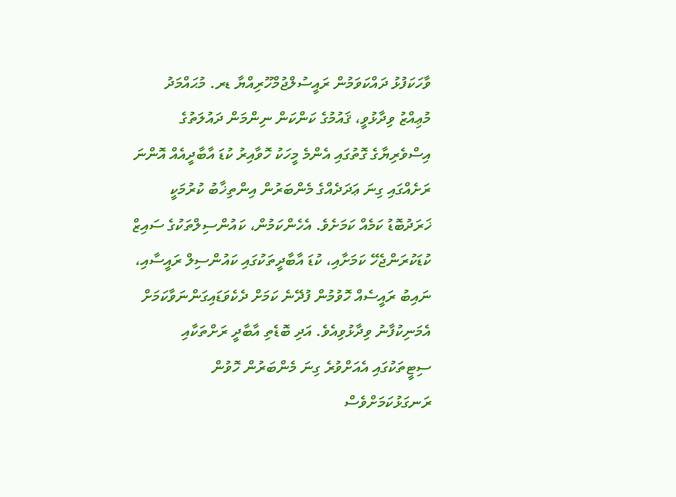ވާހަކަފުޅު ދައްކަވަމުން ރައީސުލްޖުމްހޫރިއްޔާ ޑރ. މުޙައްމަދު މުޢިއްޒު ވިދާޅުވީ، ޤައުމުގެ ކަންކަން ނިންމަން ދައުލަތުގެ އިސްވެރިޔާގެ ގޮތުގައި އެންމެ މީހަކު ހޮވާއިރު ކުޑަ އާބާދީއެއް އޮންނަ ރަށެއްގައި ގިނަ ޢަދަދެއްގެ މެންބަރުން އިންތިޚާބު ކުރުމަކީ ޚަރަދުބޮޑު ކަމެއް ކަމަށެވެ. އެހެންކަމުން، ކައުންސިލްތަކުގެ ސައިޒް ކުޑަކުރަންޖެހޭ ކަމަށާއި، ކުޑަ އާބާދީތަކުގައި ކައުންސިލް ރައީސާއި، ނައިބު ރައީސެއް ހޮވުމުން ފުދޭނެ ކަމަށް ދެކެވަޑައިގަންނަވާކަމަށް އެމަނިކުފާނު ވިދާޅުވިއެވެ. އަދި ބޮޑެތި އާބާދީ ރަށްތަކާއި ސިޓީތަކުގައި އެއަށްވުރެ ގިނަ މެންބަރުން ހޮވުން ރަނގަޅުކަމަށްވެސް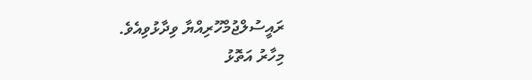ރައީސުލްޖުމްހޫރިއްޔާ ވިދާޅުވިއެވެ.
މިހާރު އަތޮޅު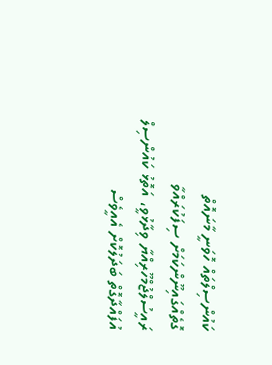ކައުންސިލްތައް ހޮވަނީ މާނައޮތް ގޮތެއްގައިނޫންކަމަށް ސިފަކުރައްވާ ރައީސުލްޖުމްހޫރިއްޔާ ވިދާޅުވީ، އަތޮޅު ކައުންސިލް އުފައްދާގޮތް ބަދަލުކޮށް އެއީވެސް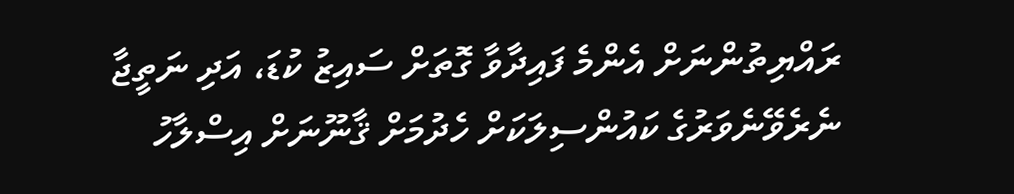ރައްޔިތުންނަށް އެންމެ ފައިދާވާ ގޮތަށް ސައިޒު ކުޑަ، އަދި ނަތީޖާ ނެރެވޭނެވަރުގެ ކައުންސިލަކަށް ހެދުމަށް ޤާނޫނަށް އިސްލާހު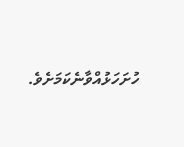ހުށަހަޅުއްވާނެކަމަށެވެ.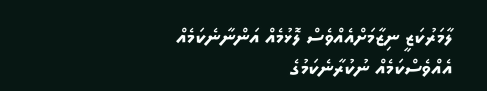ލާމަރުކަޒީ ނިޒާމަށްއެއްވެސް ލޮޅުމެއް އަންނާނެކަމެއް އެއްވެސްކަމެއް ނުކުރާނެކަމުގެ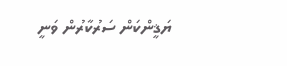ޔަޤީންކަން ސަރުކާރުން ވަނީ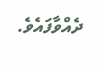ދެއްވާފައެވެ.